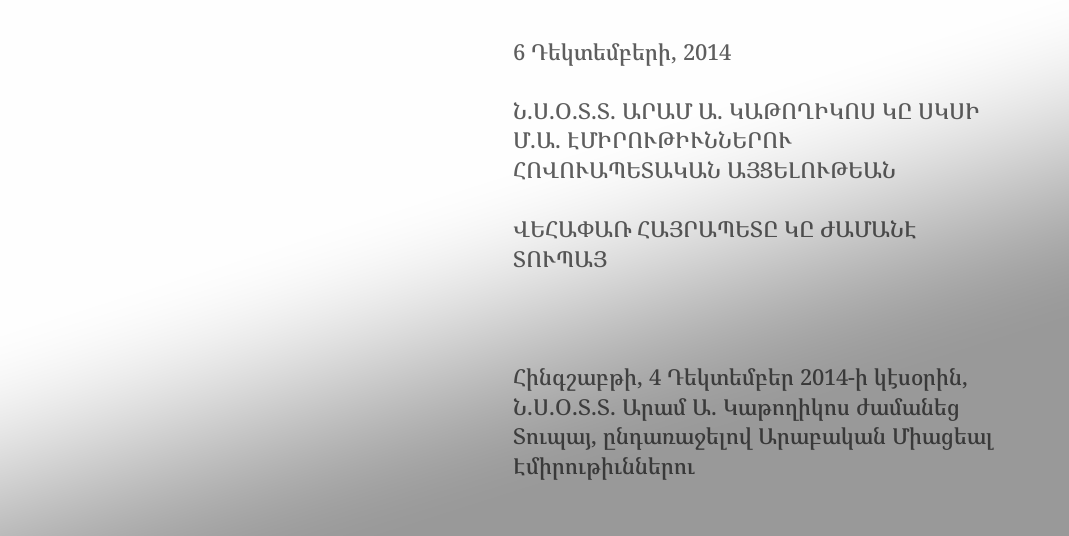6 Դեկտեմբերի, 2014

Ն.Ս.Օ.Տ.Տ. ԱՐԱՄ Ա. ԿԱԹՈՂԻԿՈՍ ԿԸ ՍԿՍԻ Մ.Ա. ԷՄԻՐՈՒԹԻՒՆՆԵՐՈՒ ՀՈՎՈՒԱՊԵՏԱԿԱՆ ԱՅՑԵԼՈՒԹԵԱՆ

ՎԵՀԱՓԱՌ ՀԱՅՐԱՊԵՏԸ ԿԸ ԺԱՄԱՆԷ ՏՈՒՊԱՅ



Հինգշաբթի, 4 Դեկտեմբեր 2014-ի կէսօրին, Ն.Ս.Օ.Տ.Տ. Արամ Ա. Կաթողիկոս ժամանեց Տուպայ, ընդառաջելով Արաբական Միացեալ Էմիրութիւններու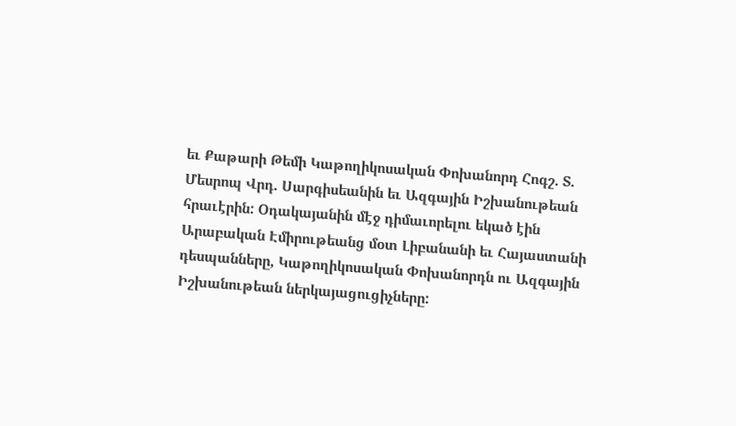եւ Քաթարի Թեմի Կաթողիկոսական Փոխանորդ Հոգշ. Տ. Մեսրոպ Վրդ. Սարգիսեանին եւ Ազգային Իշխանութեան հրաւէրին: Օդակայանին մէջ դիմաւորելու եկած էին Արաբական Էմիրութեանց մօտ Լիբանանի եւ Հայաստանի դեսպանները, Կաթողիկոսական Փոխանորդն ու Ազգային Իշխանութեան ներկայացուցիչները: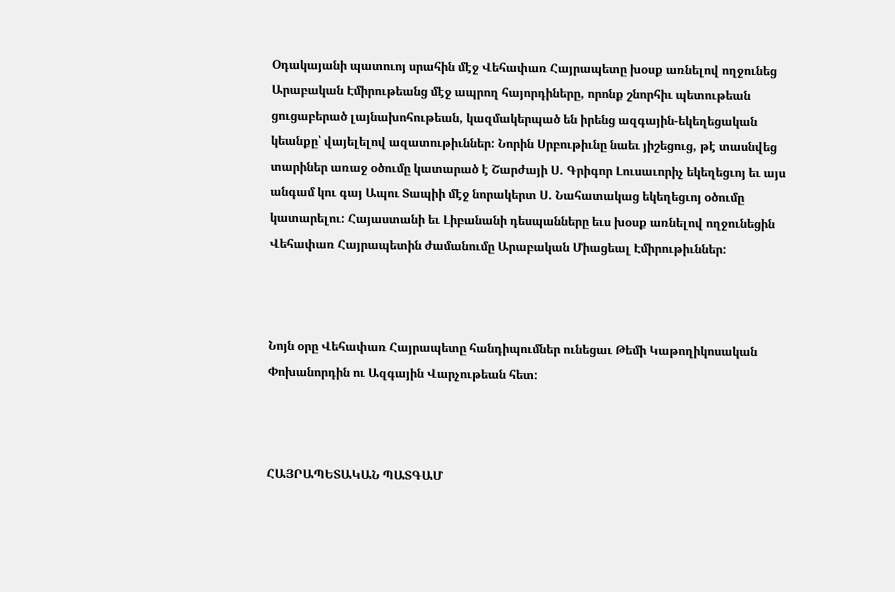Օդակայանի պատուոյ սրահին մէջ Վեհափառ Հայրապետը խօսք առնելով ողջունեց Արաբական Էմիրութեանց մէջ ապրող հայորդիները, որոնք շնորհիւ պետութեան ցուցաբերած լայնախոհութեան, կազմակերպած են իրենց ազգային-եկեղեցական կեանքը՝ վայելելով ազատութիւններ: Նորին Սրբութիւնը նաեւ յիշեցուց, թէ տասնվեց տարիներ առաջ օծումը կատարած է Շարժայի Ս. Գրիգոր Լուսաւորիչ եկեղեցւոյ եւ այս անգամ կու գայ Ապու Տապիի մէջ նորակերտ Ս. Նահատակաց եկեղեցւոյ օծումը կատարելու: Հայաստանի եւ Լիբանանի դեսպանները եւս խօսք առնելով ողջունեցին Վեհափառ Հայրապետին ժամանումը Արաբական Միացեալ Էմիրութիւններ:



Նոյն օրը Վեհափառ Հայրապետը հանդիպումներ ունեցաւ Թեմի Կաթողիկոսական Փոխանորդին ու Ազգային Վարչութեան հետ:



ՀԱՅՐԱՊԵՏԱԿԱՆ ՊԱՏԳԱՄ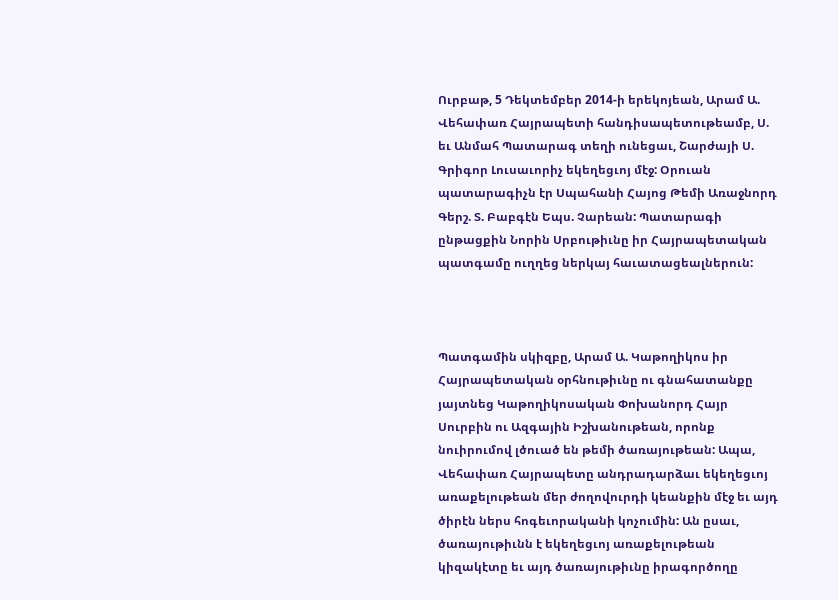Ուրբաթ, 5 Դեկտեմբեր 2014-ի երեկոյեան, Արամ Ա. Վեհափառ Հայրապետի հանդիսապետութեամբ, Ս. եւ Անմահ Պատարագ տեղի ունեցաւ, Շարժայի Ս. Գրիգոր Լուսաւորիչ եկեղեցւոյ մէջ: Օրուան պատարագիչն էր Սպահանի Հայոց Թեմի Առաջնորդ Գերշ. Տ. Բաբգէն Եպս. Չարեան: Պատարագի ընթացքին Նորին Սրբութիւնը իր Հայրապետական պատգամը ուղղեց ներկայ հաւատացեալներուն:



Պատգամին սկիզբը, Արամ Ա. Կաթողիկոս իր Հայրապետական օրհնութիւնը ու գնահատանքը յայտնեց Կաթողիկոսական Փոխանորդ Հայր Սուրբին ու Ազգային Իշխանութեան, որոնք նուիրումով լծուած են թեմի ծառայութեան: Ապա, Վեհափառ Հայրապետը անդրադարձաւ եկեղեցւոյ առաքելութեան մեր ժողովուրդի կեանքին մէջ եւ այդ ծիրէն ներս հոգեւորականի կոչումին: Ան ըսաւ, ծառայութիւնն է եկեղեցւոյ առաքելութեան կիզակէտը եւ այդ ծառայութիւնը իրագործողը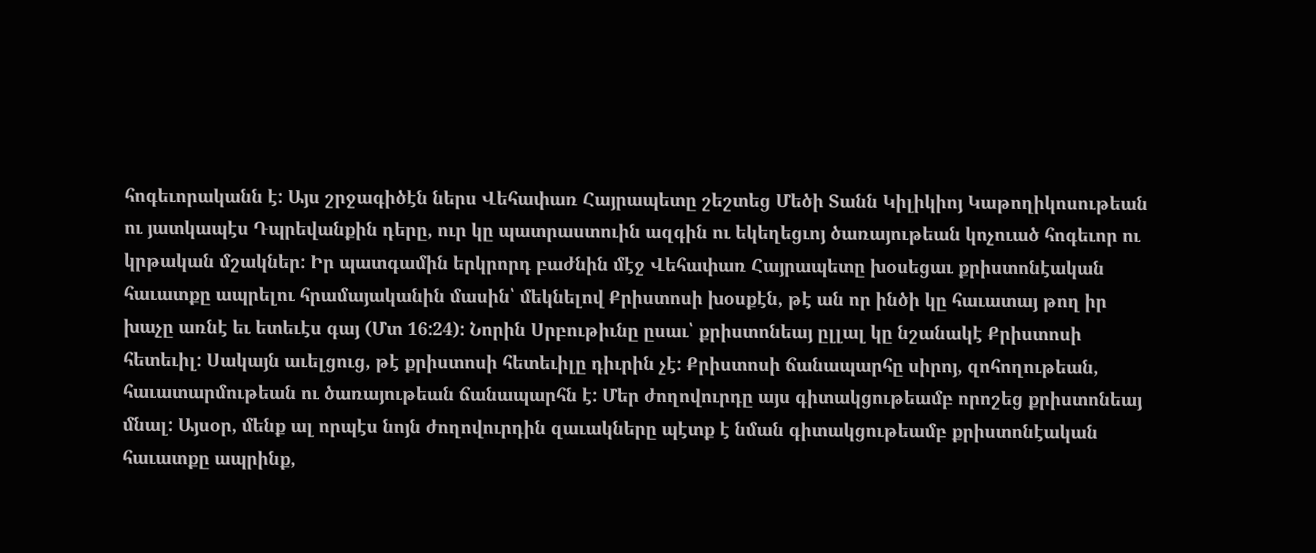հոգեւորականն է: Այս շրջագիծէն ներս Վեհափառ Հայրապետը շեշտեց Մեծի Տանն Կիլիկիոյ Կաթողիկոսութեան ու յատկապէս Դպրեվանքին դերը, ուր կը պատրաստուին ազգին ու եկեղեցւոյ ծառայութեան կոչուած հոգեւոր ու կրթական մշակներ: Իր պատգամին երկրորդ բաժնին մէջ Վեհափառ Հայրապետը խօսեցաւ քրիստոնէական հաւատքը ապրելու հրամայականին մասին՝ մեկնելով Քրիստոսի խօսքէն, թէ ան որ ինծի կը հաւատայ թող իր խաչը առնէ եւ ետեւէս գայ (Մտ 16:24): Նորին Սրբութիւնը ըսաւ՝ քրիստոնեայ ըլլալ կը նշանակէ Քրիստոսի հետեւիլ: Սակայն աւելցուց, թէ քրիստոսի հետեւիլը դիւրին չէ: Քրիստոսի ճանապարհը սիրոյ, զոհողութեան, հաւատարմութեան ու ծառայութեան ճանապարհն է: Մեր ժողովուրդը այս գիտակցութեամբ որոշեց քրիստոնեայ մնալ: Այսօր, մենք ալ որպէս նոյն ժողովուրդին զաւակները պէտք է նման գիտակցութեամբ քրիստոնէական հաւատքը ապրինք,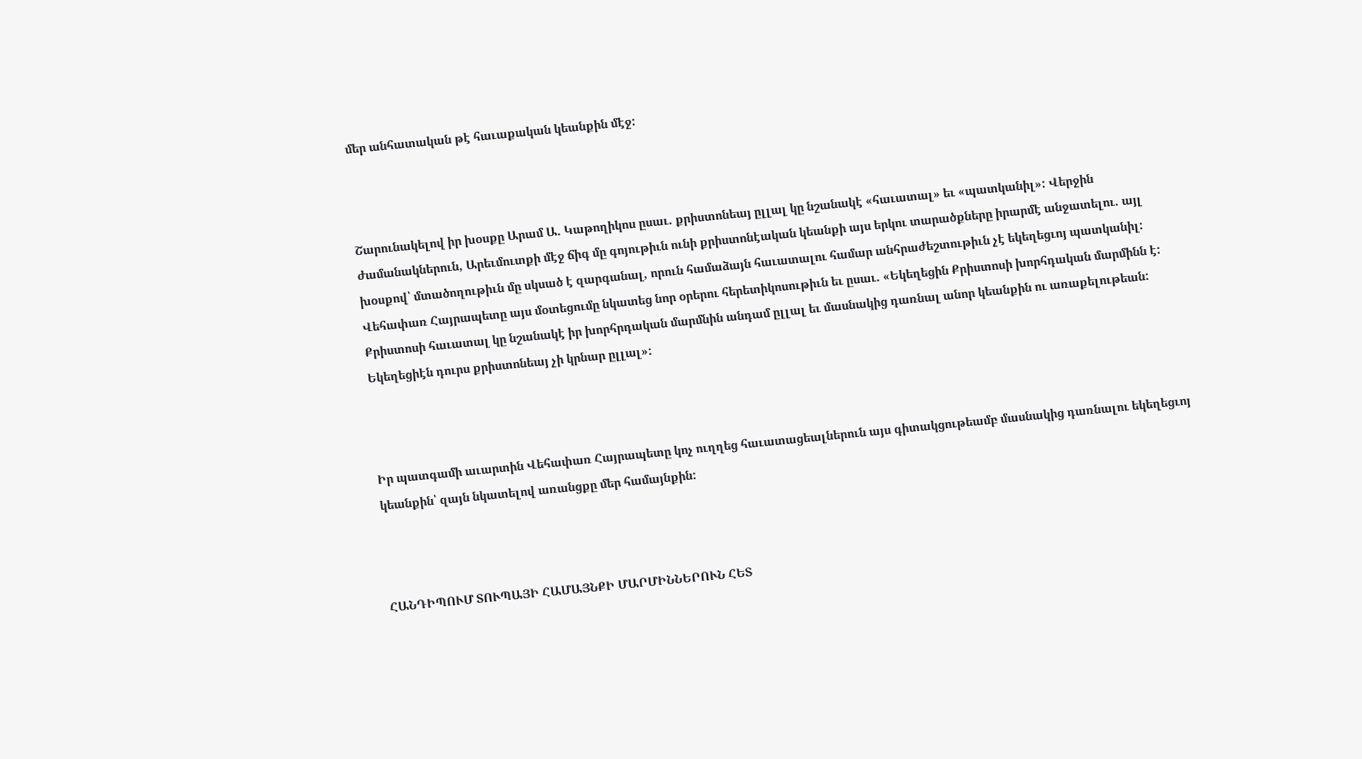մեր անհատական թէ հաւաքական կեանքին մէջ:



Շարունակելով իր խօսքը Արամ Ա. Կաթողիկոս ըսաւ. քրիստոնեայ ըլլալ կը նշանակէ «հաւատալ» եւ «պատկանիլ»: Վերջին ժամանակներուն, Արեւմուտքի մէջ ճիգ մը գոյութիւն ունի քրիստոնէական կեանքի այս երկու տարածքները իրարմէ անջատելու. այլ խօսքով՝ մտածողութիւն մը սկսած է զարգանալ, որուն համաձայն հաւատալու համար անհրաժեշտութիւն չէ եկեղեցւոյ պատկանիլ: Վեհափառ Հայրապետը այս մօտեցումը նկատեց նոր օրերու հերետիկոսութիւն եւ ըսաւ. «Եկեղեցին Քրիստոսի խորհդական մարմինն է: Քրիստոսի հաւատալ կը նշանակէ իր խորհրդական մարմնին անդամ ըլլալ եւ մասնակից դառնալ անոր կեանքին ու առաքելութեան: Եկեղեցիէն դուրս քրիստոնեայ չի կրնար ըլլալ»:



Իր պատգամի աւարտին Վեհափառ Հայրապետը կոչ ուղղեց հաւատացեալներուն այս գիտակցութեամբ մասնակից դառնալու եկեղեցւոյ կեանքին՝ զայն նկատելով առանցքը մեր համայնքին:



ՀԱՆԴԻՊՈՒՄ ՏՈՒՊԱՅԻ ՀԱՄԱՅՆՔԻ ՄԱՐՄԻՆՆԵՐՈՒՆ ՀԵՏ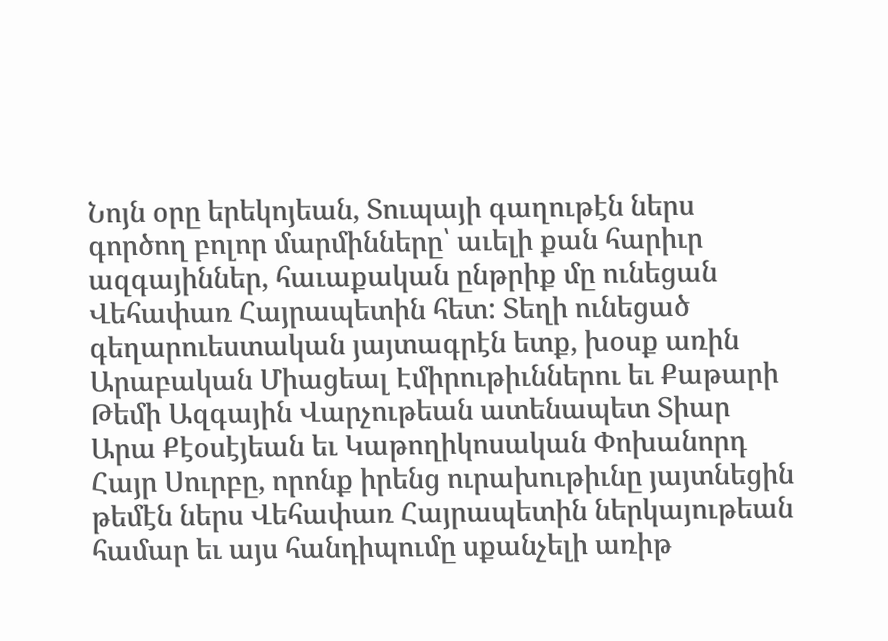Նոյն օրը երեկոյեան, Տուպայի գաղութէն ներս գործող բոլոր մարմինները՝ աւելի քան հարիւր ազգայիններ, հաւաքական ընթրիք մը ունեցան Վեհափառ Հայրապետին հետ: Տեղի ունեցած գեղարուեստական յայտագրէն ետք, խօսք առին Արաբական Միացեալ Էմիրութիւններու եւ Քաթարի Թեմի Ազգային Վարչութեան ատենապետ Տիար Արա Քէօսէյեան եւ Կաթողիկոսական Փոխանորդ Հայր Սուրբը, որոնք իրենց ուրախութիւնը յայտնեցին թեմէն ներս Վեհափառ Հայրապետին ներկայութեան համար եւ այս հանդիպումը սքանչելի առիթ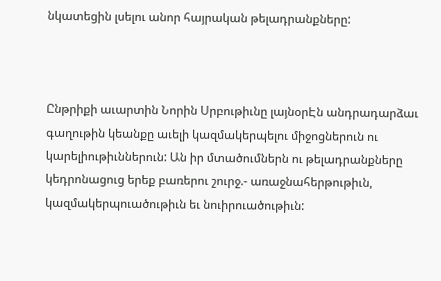նկատեցին լսելու անոր հայրական թելադրանքները:



Ընթրիքի աւարտին Նորին Սրբութիւնը լայնօրԷն անդրադարձաւ գաղութին կեանքը աւելի կազմակերպելու միջոցներուն ու կարելիութիւններուն: Ան իր մտածումներն ու թելադրանքները կեդրոնացուց երեք բառերու շուրջ.- առաջնահերթութիւն, կազմակերպուածութիւն եւ նուիրուածութիւն: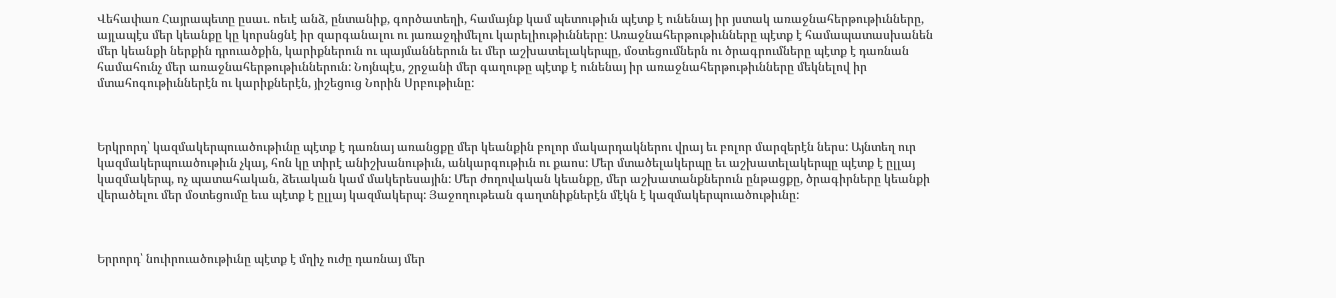Վեհափառ Հայրապետը ըսաւ. ոեւէ անձ, ընտանիք, գործատեղի, համայնք կամ պետութիւն պէտք է ունենայ իր յստակ առաջնահերթութիւնները, այլապէս մեր կեանքը կը կորսնցնէ իր զարգանալու ու յառաջդիմելու կարելիութիւնները: Առաջնահերթութիւնները պէտք է համապատասխանեն մեր կեանքի ներքին դրուածքին, կարիքներուն ու պայմաններուն եւ մեր աշխատելակերպը, մօտեցումներն ու ծրագրումները պէտք է դառնան համահունչ մեր առաջնահերթութիւններուն: Նոյնպէս, շրջանի մեր գաղութը պէտք է ունենայ իր առաջնահերթութիւնները մեկնելով իր մտահոգութիւններէն ու կարիքներէն, յիշեցուց Նորին Սրբութիւնը:



Երկրորդ՝ կազմակերպուածութիւնը պէտք է դառնայ առանցքը մեր կեանքին բոլոր մակարդակներու վրայ եւ բոլոր մարզերէն ներս: Այնտեղ ուր կազմակերպուածութիւն չկայ, հոն կը տիրէ անիշխանութիւն, անկարգութիւն ու քաոս: Մեր մտածելակերպը եւ աշխատելակերպը պէտք է ըլլայ կազմակերպ, ոչ պատահական, ձեւական կամ մակերեսային: Մեր ժողովական կեանքը, մեր աշխատանքներուն ընթացքը, ծրագիրները կեանքի վերածելու մեր մօտեցումը եւս պէտք է ըլլայ կազմակերպ: Յաջողութեան գաղտնիքներէն մէկն է կազմակերպուածութիւնը:



Երրորդ՝ նուիրուածութիւնը պէտք է մղիչ ուժը դառնայ մեր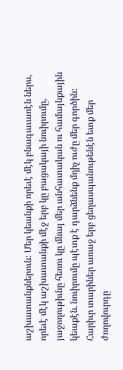աշխատանքներուն: Մեր կեանքի որեւէ մէկ բնագաւառէն ներս, որեւէ մէկ աշխատանքի մէջ երբ կը բացակայի նուիրումը, յաջողութիւնը հեռու կը մնայ մեր անհատական ու համայնքային կեաքէն. նուիրումը պէտք է դարձնենք մղիչ ուժը մեր գործին: Հարիւր տարիներ առաջ երբ ցեղասպանութենէն ետք մեր ժողովուրդը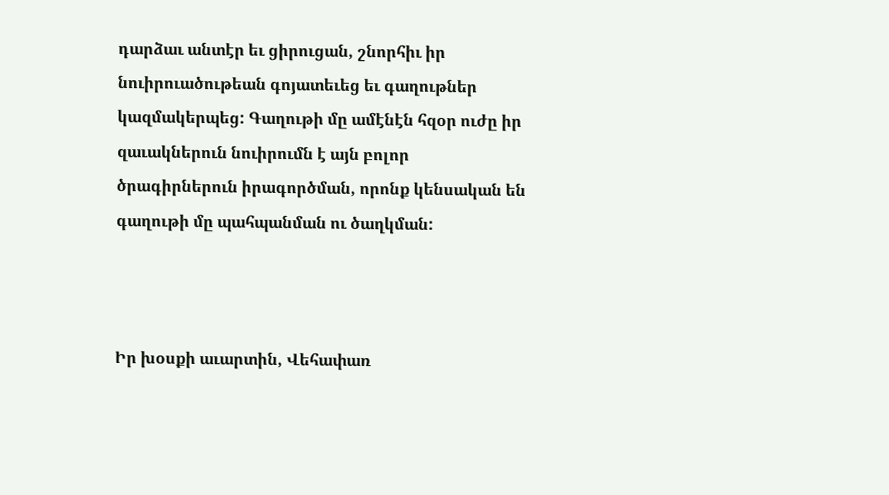դարձաւ անտէր եւ ցիրուցան, շնորհիւ իր նուիրուածութեան գոյատեւեց եւ գաղութներ կազմակերպեց: Գաղութի մը ամէնէն հզօր ուժը իր զաւակներուն նուիրումն է այն բոլոր ծրագիրներուն իրագործման, որոնք կենսական են գաղութի մը պահպանման ու ծաղկման:



Իր խօսքի աւարտին, Վեհափառ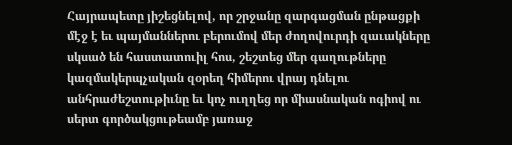Հայրապետը յիշեցնելով, որ շրջանը զարգացման ընթացքի մէջ է եւ պայմաններու բերումով մեր ժողովուրդի զաւակները սկսած են հաստատուիլ հոս, շեշտեց մեր գաղութները կազմակերպչական զօրեղ հիմերու վրայ դնելու անհրաժեշտութիւնը եւ կոչ ուղղեց որ միասնական ոգիով ու սերտ գործակցութեամբ յառաջ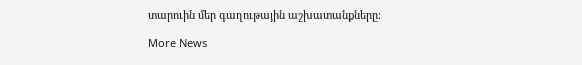տարուին մեր գաղութային աշխատանքները։

More News